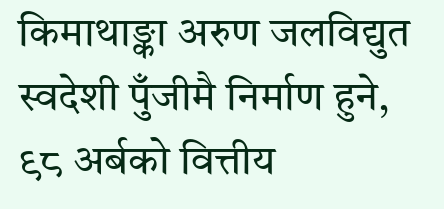किमाथाङ्का अरुण जलविद्युत स्वदेशी पुँजीमै निर्माण हुने, ९८ अर्बको वित्तीय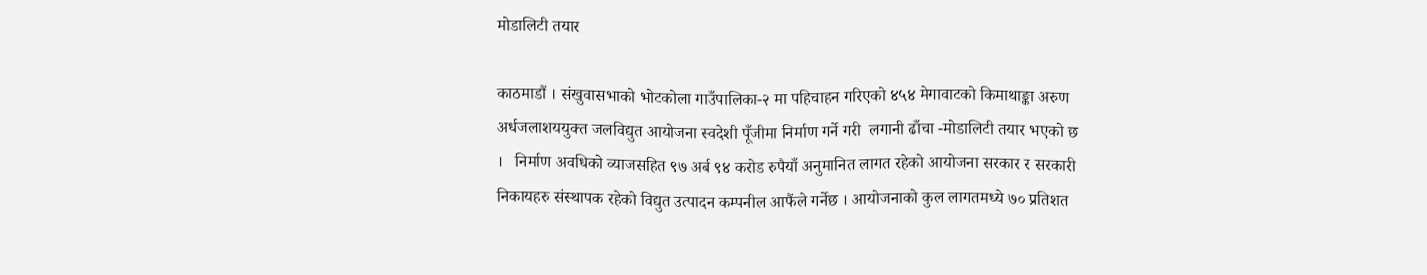मोडालिटी तयार

काठमाडौं । संखुवासभाको भोटकोला गाउँपालिका-२ मा पहिचाहन गरिएको ४५४ मेगावाटको किमाथाङ्का अरुण अर्धजलाशययुक्त जलविद्युत आयोजना स्वदेशी पूँजीमा निर्माण गर्ने गरी  लगानी ढाँचा -मोडालिटी तयार भएको छ ।   निर्माण अवधिको व्याजसहित ९७ अर्ब ९४ करोड रुपैयाँ अनुमानित लागत रहेको आयोजना सरकार र सरकारी निकायहरु संस्थापक रहेको विद्युत उत्पादन कम्पनील आफैंले गर्नेछ । आयोजनाको कुल लागतमध्ये ७० प्रतिशत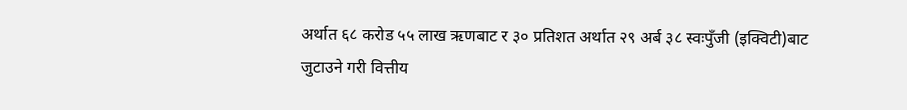अर्थात ६८ करोड ५५ लाख ऋणबाट र ३० प्रतिशत अर्थात २९ अर्ब ३८ स्वःपुँजी (इक्विटी)बाट जुटाउने गरी वित्तीय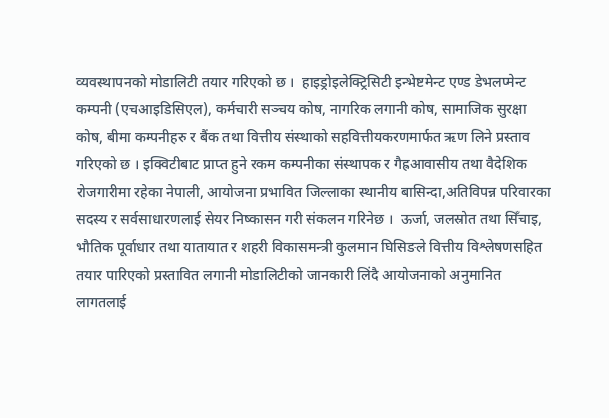व्यवस्थापनको मोडालिटी तयार गरिएको छ ।  हाइड्रोइलेक्ट्रिसिटी इन्भेष्टमेन्ट एण्ड डेभलप्मेन्ट कम्पनी (एचआइडिसिएल), कर्मचारी सञ्चय कोष, नागरिक लगानी कोष, सामाजिक सुरक्षा कोष, बीमा कम्पनीहरु र बैंक तथा वित्तीय संस्थाको सहवित्तीयकरणमार्फत ऋण लिने प्रस्ताव गरिएको छ । इक्विटीबाट प्राप्त हुने रकम कम्पनीका संस्थापक र गैह्रआवासीय तथा वैदेशिक रोजगारीमा रहेका नेपाली, आयोजना प्रभावित जिल्लाका स्थानीय बासिन्दा,अतिविपन्न परिवारका सदस्य र सर्वसाधारणलाई सेयर निष्कासन गरी संकलन गरिनेछ ।  ऊर्जा, जलस्रोत तथा सिँचाइ, भौतिक पूर्वाधार तथा यातायात र शहरी विकासमन्त्री कुलमान घिसिङले वित्तीय विश्लेषणसहित तयार पारिएको प्रस्तावित लगानी मोडालिटीको जानकारी लिंदै आयोजनाको अनुमानित लागतलाई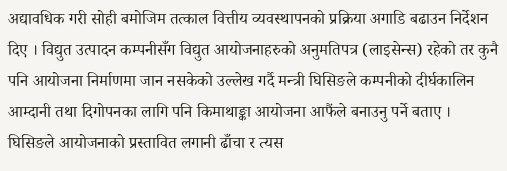अद्यावधिक गरी सोही बमोजिम तत्काल वित्तीय व्यवस्थापनको प्रक्रिया अगाडि बढाउन निर्देशन दिए । विद्युत उत्पादन कम्पनीसँग विद्युत आयोजनाहरुको अनुमतिपत्र (लाइसेन्स) रहेको तर कुनै पनि आयोजना निर्माणमा जान नसकेको उल्लेख गर्दै मन्त्री घिसिङले कम्पनीको दीर्घकालिन आम्दानी तथा दिगोपनका लागि पनि किमाथाङ्का आयोजना आफैंले बनाउनु पर्ने बताए ।  घिसिङले आयोजनाको प्रस्तावित लगानी ढाँचा र त्यस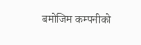बमोजिम कम्पनीको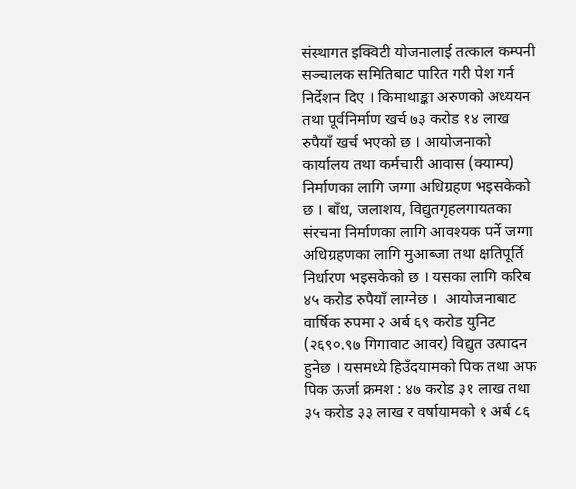संस्थागत इक्विटी योजनालाई तत्काल कम्पनी सञ्चालक समितिबाट पारित गरी पेश गर्न निर्देशन दिए । किमाथाङ्का अरुणको अध्ययन तथा पूर्वनिर्माण खर्च ७३ करोड १४ लाख रुपैयाँ खर्च भएको छ । आयोजनाको कार्यालय तथा कर्मचारी आवास (क्याम्प) निर्माणका लागि जग्गा अधिग्रहण भइसकेको छ । बाँध, जलाशय, विद्युतगृहलगायतका संरचना निर्माणका लागि आवश्यक पर्ने जग्गा अधिग्रहणका लागि मुआब्जा तथा क्षतिपूर्ति निर्धारण भइसकेको छ । यसका लागि करिब ४५ करोड रुपैयाँ लाग्नेछ ।  आयोजनाबाट वार्षिक रुपमा २ अर्ब ६९ करोड युनिट (२६९०.९७ गिगावाट आवर) विद्युत उत्पादन हुनेछ । यसमध्ये हिउँदयामको पिक तथा अफ पिक ऊर्जा क्रमश : ४७ करोड ३१ लाख तथा ३५ करोड ३३ लाख र वर्षायामको १ अर्ब ८६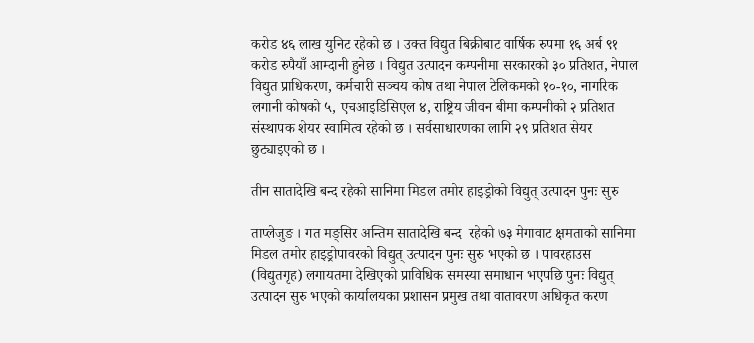करोड ४६ लाख युनिट रहेको छ । उक्त विद्युत बिक्रीबाट वार्षिक रुपमा १६ अर्ब ९१ करोड रुपैयाँ आम्दानी हुनेछ । विद्युत उत्पादन कम्पनीमा सरकारको ३० प्रतिशत, नेपाल विद्युत प्राधिकरण, कर्मचारी सञ्चय कोष तथा नेपाल टेलिकमको १०-१०, नागरिक लगानी कोषको ५, एचआइडिसिएल ४, राष्ट्रिय जीवन बीमा कम्पनीको २ प्रतिशत संस्थापक शेयर स्वामित्व रहेको छ । सर्वसाधारणका लागि २९ प्रतिशत सेयर छुट्याइएको छ ।

तीन सातादेखि बन्द रहेको सानिमा मिडल तमोर हाइड्रोको विद्युत् उत्पादन पुनः सुरु

ताप्लेजुङ । गत मङ्सिर अन्तिम सातादेखि बन्द  रहेको ७३ मेगावाट क्षमताको सानिमा मिडल तमोर हाइड्रोपावरको विद्युत् उत्पादन पुनः सुरु भएको छ । पावरहाउस (विद्युतगृह) लगायतमा देखिएको प्राविधिक समस्या समाधान भएपछि पुनः विद्युत् उत्पादन सुरु भएको कार्यालयका प्रशासन प्रमुख तथा वातावरण अधिकृत करण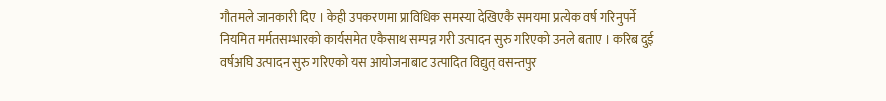गौतमले जानकारी दिए । केही उपकरणमा प्राविधिक समस्या देखिएकै समयमा प्रत्येक वर्ष गरिनुपर्ने नियमित मर्मतसम्भारको कार्यसमेत एकैसाथ सम्पन्न गरी उत्पादन सुरु गरिएको उनले बताए । करिब दुई वर्षअघि उत्पादन सुरु गरिएको यस आयोजनाबाट उत्पादित विद्युत् वसन्तपुर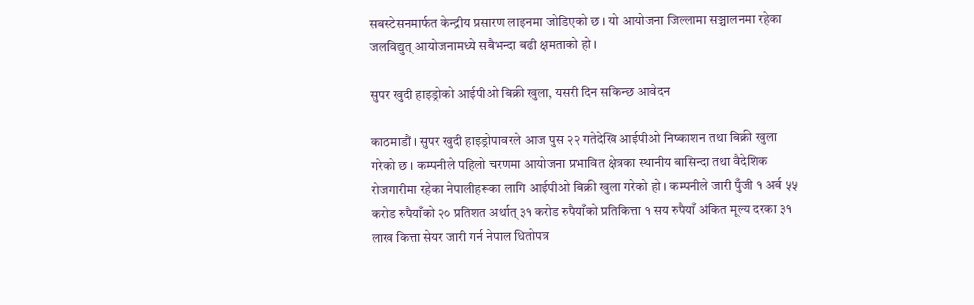सबस्टेसनमार्फत केन्द्रीय प्रसारण लाइनमा जोडिएको छ । यो आयोजना जिल्लामा सञ्चालनमा रहेका जलविद्युत् आयोजनामध्ये सबैभन्दा बढी क्षमताको हो ।

सुपर खुदी हाइड्रोको आईपीओ बिक्री खुला, यसरी दिन सकिन्छ आवेदन

काठमाडौं । सुपर खुदी हाइड्रोपावरले आज पुस २२ गतेदेखि आईपीओ निष्काशन तथा बिक्री खुला गरेको छ । कम्पनीले पहिलो चरणमा आयोजना प्रभावित क्षेत्रका स्थानीय बासिन्दा तथा वैदेशिक रोजगारीमा रहेका नेपालीहरूका लागि आईपीओ बिक्री खुला गरेको हो । कम्पनीले जारी पुँजी १ अर्ब ५५ करोड रुपैयाँको २० प्रतिशत अर्थात् ३१ करोड रुपैयाँको प्रतिकित्ता १ सय रुपैयाँ अंकित मूल्य दरका ३१ लाख कित्ता सेयर जारी गर्न नेपाल धितोपत्र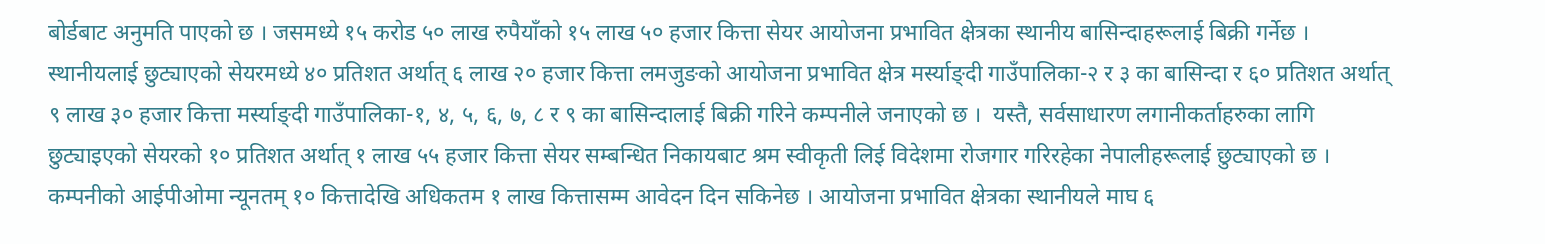बोर्डबाट अनुमति पाएको छ । जसमध्ये १५ करोड ५० लाख रुपैयाँको १५ लाख ५० हजार कित्ता सेयर आयोजना प्रभावित क्षेत्रका स्थानीय बासिन्दाहरूलाई बिक्री गर्नेछ । स्थानीयलाई छुट्याएको सेयरमध्ये ४० प्रतिशत अर्थात् ६ लाख २० हजार कित्ता लमजुङको आयोजना प्रभावित क्षेत्र मर्स्याङ्दी गाउँपालिका-२ र ३ का बासिन्दा र ६० प्रतिशत अर्थात् ९ लाख ३० हजार कित्ता मर्स्याङ्दी गाउँपालिका-१, ४, ५, ६, ७, ८ र ९ का बासिन्दालाई बिक्री गरिने कम्पनीले जनाएको छ ।  यस्तै, सर्वसाधारण लगानीकर्ताहरुका लागि छुट्याइएको सेयरको १० प्रतिशत अर्थात् १ लाख ५५ हजार कित्ता सेयर सम्बन्धित निकायबाट श्रम स्वीकृती लिई विदेशमा रोजगार गरिरहेका नेपालीहरूलाई छुट्याएको छ । कम्पनीको आईपीओमा न्यूनतम् १० कित्तादेखि अधिकतम १ लाख कित्तासम्म आवेदन दिन सकिनेछ । आयोजना प्रभावित क्षेत्रका स्थानीयले माघ ६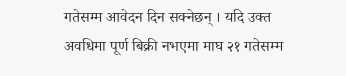गतेसम्म आवेदन दिन सक्नेछन् । यदि उक्त अवधिमा पूर्ण बिक्री नभएमा माघ २१ गतेसम्म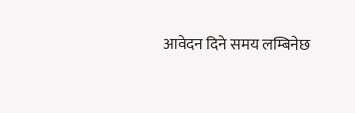आवेदन दिने समय लम्बिनेछ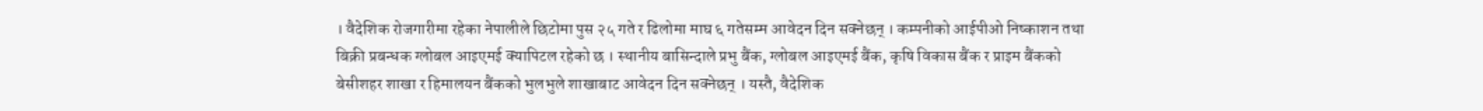। वैदेशिक रोजगारीमा रहेका नेपालीले छिटोमा पुस २५ गते र ढिलोमा माघ ६ गतेसम्म आवेदन दिन सक्नेछन् । कम्पनीको आईपीओ निष्काशन तथा बिक्री प्रबन्धक ग्लोबल आइएमई क्यापिटल रहेको छ । स्थानीय बासिन्दाले प्रभु बैंक, ग्लोबल आइएमई बैंक, कृषि विकास बैंक र प्राइम बैंकको बेसीशहर शाखा र हिमालयन बैंकको भुलभुले शाखाबाट आवेदन दिन सक्नेछन् । यस्तै, वैदेशिक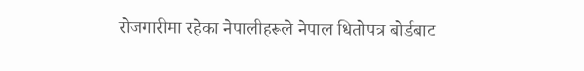रोजगारीमा रहेका नेपालीहरूले नेपाल धितोपत्र बोर्डबाट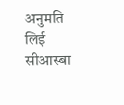अनुमति लिई सीआस्बा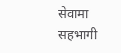सेवामा सहभागी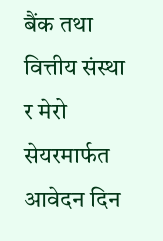बैंक तथा वित्तीय संस्था र मेरो सेयरमार्फत आवेदन दिन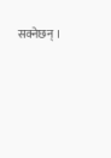सक्नेछन् ।